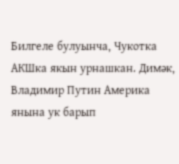Билгеле булуынча, Чукотка АКШка якын урнашкан. Димәк, Владимир Путин Америка янына ук барып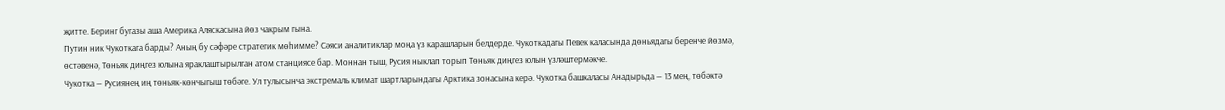җитте. Беринг бугазы аша Америка Аляскасына йөз чакрым гына.
Путин ник Чукоткага барды? Аның бу сәфәре стратегик мөһимме? Сәяси аналитиклар моңа үз карашларын белдерде. Чукоткадагы Певек каласында дөньядагы беренче йөзмә, өстәвенә, Төньяк диңгез юлына яраклаштырылган атом станциясе бар. Моннан тыш, Русия ныклап торып Төньяк диңгез юлын үзләштермәкче.
Чукотка — Русиянең иң төньяк-көнчыгыш төбәге. Ул тулысынча экстремаль климат шартларындагы Арктика зонасына керә. Чукотка башкаласы Анадырьда — 13 мең, төбәктә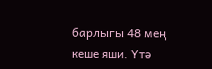барлыгы 48 мең кеше яши. Үтә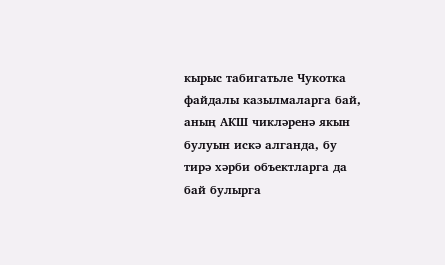кырыс табигатьле Чукотка файдалы казылмаларга бай, аның АКШ чикләренә якын булуын искә алганда, бу тирә хәрби объектларга да бай булырга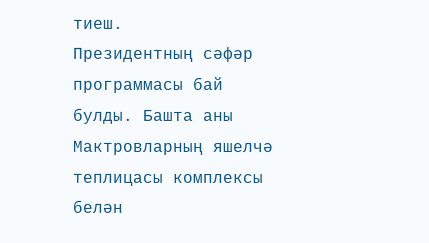тиеш.
Президентның сәфәр программасы бай булды. Башта аны Мактровларның яшелчә теплицасы комплексы белән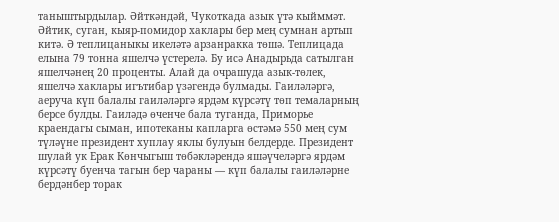таныштырдылар. Әйткәндәй, Чукоткада азык үтә кыйммәт. Әйтик, суган, кыяр-помидор хаклары бер мең сумнан артып китә. Ә теплицаныкы икеләтә арзанракка төшә. Теплицада елына 79 тонна яшелчә үстерелә. Бу исә Анадырьда сатылган яшелчәнең 20 проценты. Алай да очрашуда азык-төлек, яшелчә хаклары игътибар үзәгендә булмады. Гаиләләргә, аеруча күп балалы гаиләләргә ярдәм күрсәтү төп темаларның берсе булды. Гаиләдә өченче бала туганда, Приморье краендагы сыман, ипотеканы капларга өстәмә 550 мең сум түләүне президент хуплау яклы булуын белдерде. Президент шулай ук Ерак Көнчыгыш төбәкләрендә яшәүчеләргә ярдәм күрсәтү буенча тагын бер чараны — күп балалы гаиләләрне бердәнбер торак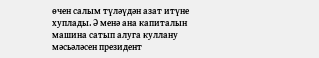өчен салым түләүдән азат итүне хуплады. Ә менә ана капиталын машина сатып алуга куллану мәсьәләсен президент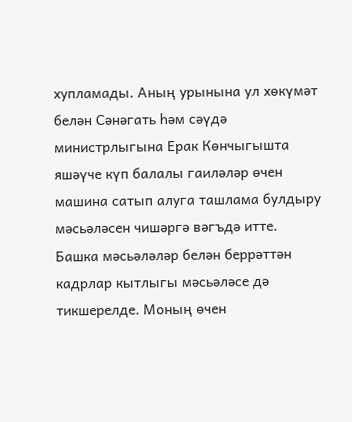хупламады. Аның урынына ул хөкүмәт белән Сәнәгать һәм сәүдә министрлыгына Ерак Көнчыгышта яшәүче күп балалы гаиләләр өчен машина сатып алуга ташлама булдыру мәсьәләсен чишәргә вәгъдә итте.
Башка мәсьәләләр белән беррәттән кадрлар кытлыгы мәсьәләсе дә тикшерелде. Моның өчен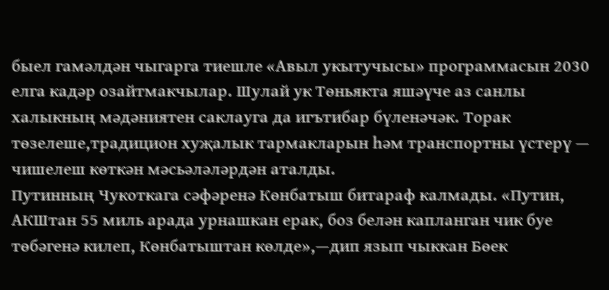быел гамәлдән чыгарга тиешле «Авыл укытучысы» программасын 2030 елга кадәр озайтмакчылар. Шулай ук Төньякта яшәүче аз санлы халыкның мәдәниятен саклауга да игътибар бүленәчәк. Торак төзелеше,традицион хуҗалык тармакларын һәм транспортны үстерү — чишелеш көткән мәсьәләләрдән аталды.
Путинның Чукоткага сәфәренә Көнбатыш битараф калмады. «Путин, АКШтан 55 миль арада урнашкан ерак, боз белән капланган чик буе төбәгенә килеп, Көнбатыштан көлде»,—дип язып чыккан Бөек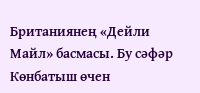Британиянең «Дейли Майл» басмасы. Бу сәфәр Көнбатыш өчен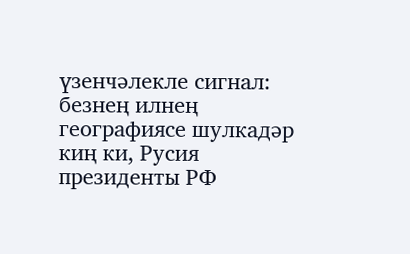үзенчәлекле сигнал: безнең илнең географиясе шулкадәр киң ки, Русия президенты РФ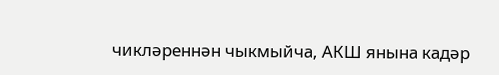чикләреннән чыкмыйча, АКШ янына кадәр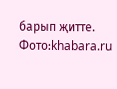барып җитте.
Фото:khabara.ru